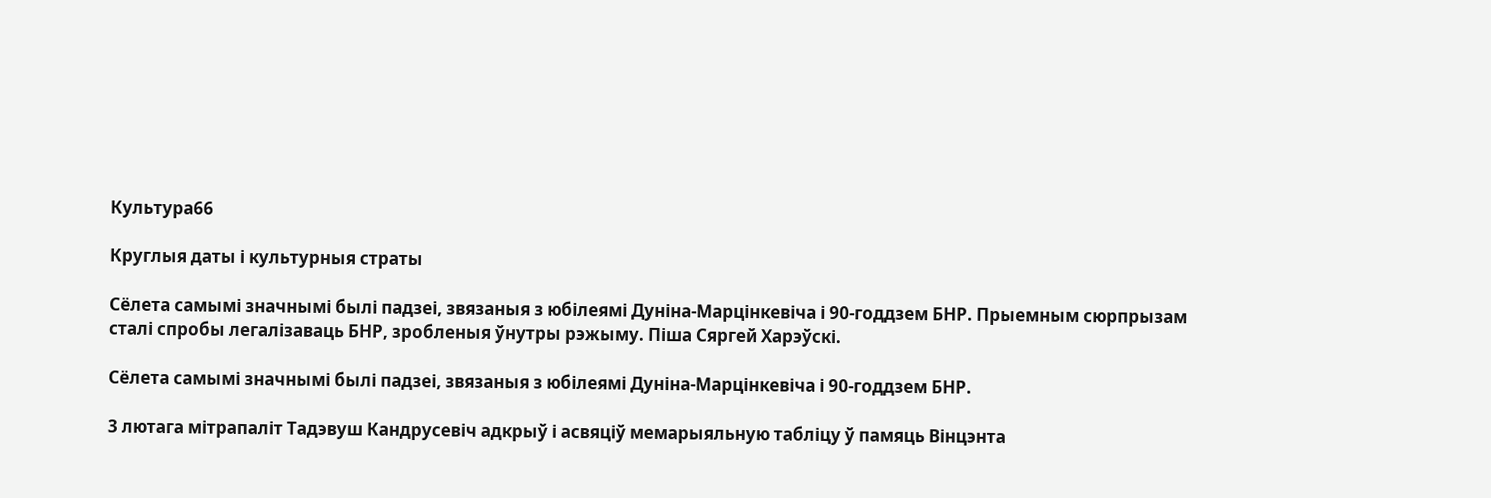Культура66

Круглыя даты і культурныя страты

Сёлета самымі значнымі былі падзеі, звязаныя з юбілеямі Дуніна‑Марцінкевіча і 90‑годдзем БНР. Прыемным сюрпрызам сталі спробы легалізаваць БНР, зробленыя ўнутры рэжыму. Піша Сяргей Харэўскі.

Сёлета самымі значнымі былі падзеі, звязаныя з юбілеямі Дуніна‑Марцінкевіча і 90‑годдзем БНР.

3 лютага мітрапаліт Тадэвуш Кандрусевіч адкрыў і асвяціў мемарыяльную табліцу ў памяць Вінцэнта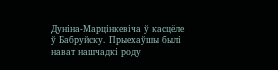Дуніна‑Марцінкевіча ў касцёле ў Бабруйску. Прыехаўшы былі нават нашчадкі роду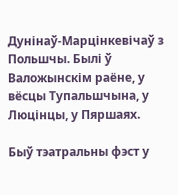Дунінаў‑Марцінкевічаў з Польшчы. Былі ў Валожынскім раёне, у вёсцы Тупальшчына, у Люцінцы, у Пяршаях.

Быў тэатральны фэст у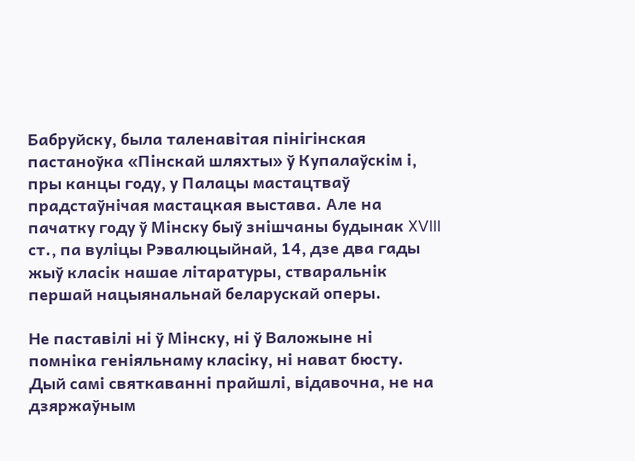Бабруйску, была таленавітая пінігінская пастаноўка «Пінскай шляхты» ў Купалаўскім і, пры канцы году, у Палацы мастацтваў прадстаўнічая мастацкая выстава. Але на пачатку году ў Мінску быў знішчаны будынак XVIII ст., па вуліцы Рэвалюцыйнай, 14, дзе два гады жыў класік нашае літаратуры, стваральнік першай нацыянальнай беларускай оперы.

Не паставілі ні ў Мінску, ні ў Валожыне ні помніка геніяльнаму класіку, ні нават бюсту. Дый самі святкаванні прайшлі, відавочна, не на дзяржаўным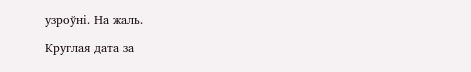узроўні. На жаль.

Круглая дата за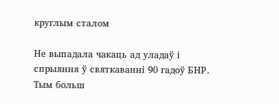круглым сталом

Не выпадала чакаць ад уладаў і спрыяння ў святкаванні 90 гадоў БНР. Тым больш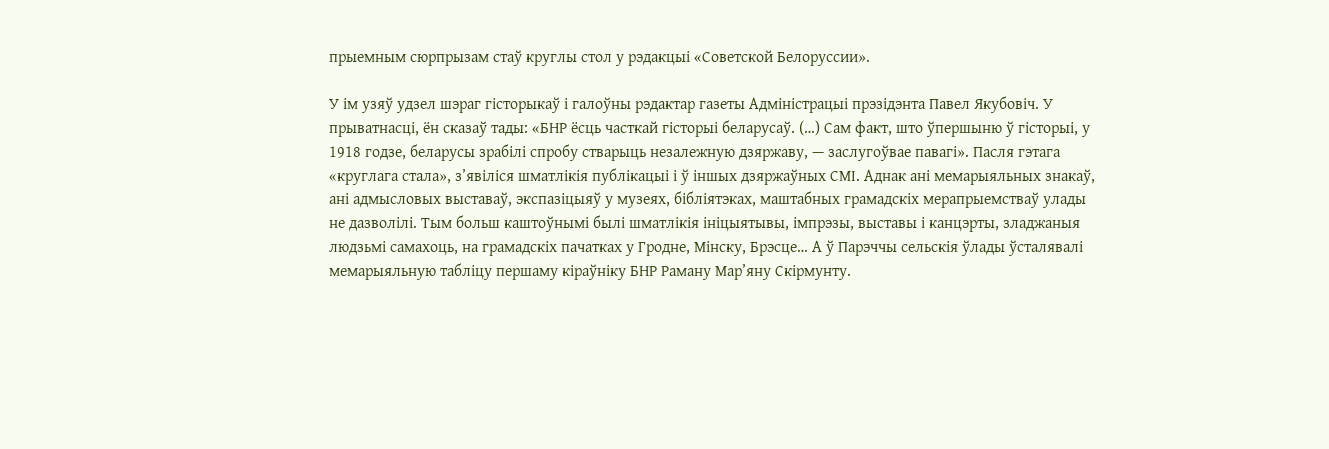прыемным сюрпрызам стаў круглы стол у рэдакцыі «Советской Белоруссии».

У ім узяў удзел шэраг гісторыкаў і галоўны рэдактар газеты Адміністрацыі прэзідэнта Павел Якубовіч. У прыватнасці, ён сказаў тады: «БНР ёсць часткай гісторыі беларусаў. (…) Сам факт, што ўпершыню ў гісторыі, у 1918 годзе, беларусы зрабілі спробу стварыць незалежную дзяржаву, — заслугоўвае павагі». Пасля гэтага «круглага стала», з’явіліся шматлікія публікацыі і ў іншых дзяржаўных СМІ. Аднак ані мемарыяльных знакаў, ані адмысловых выставаў, экспазіцыяў у музеях, бібліятэках, маштабных грамадскіх мерапрыемстваў улады не дазволілі. Тым больш каштоўнымі былі шматлікія ініцыятывы, імпрэзы, выставы і канцэрты, зладжаныя людзьмі самахоць, на грамадскіх пачатках у Гродне, Мінску, Брэсце… А ў Парэччы сельскія ўлады ўсталявалі мемарыяльную табліцу першаму кіраўніку БНР Раману Мар’яну Скірмунту.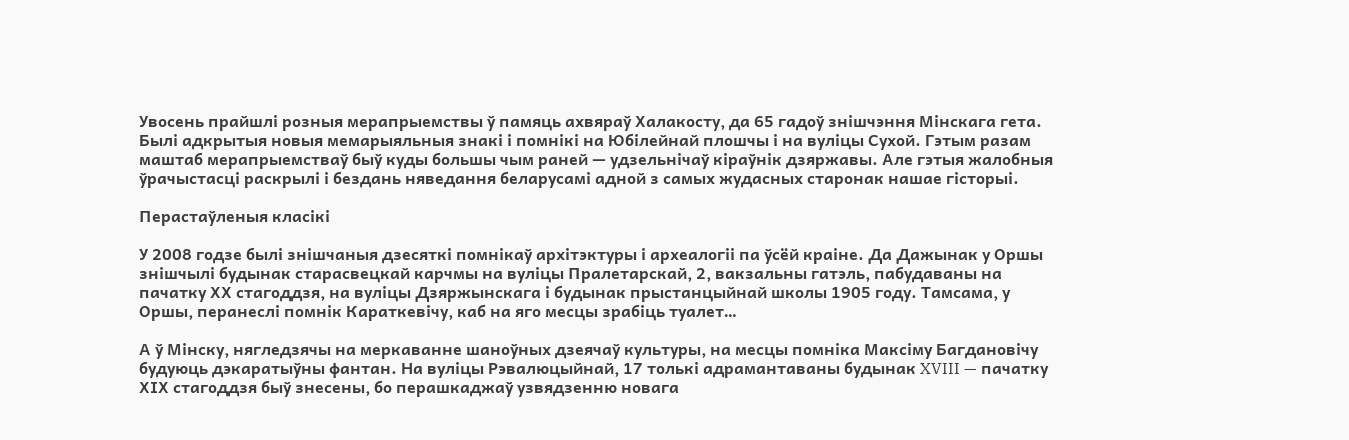Увосень прайшлі розныя мерапрыемствы ў памяць ахвяраў Халакосту, да 65 гадоў знішчэння Мінскага гета. Былі адкрытыя новыя мемарыяльныя знакі і помнікі на Юбілейнай плошчы і на вуліцы Сухой. Гэтым разам маштаб мерапрыемстваў быў куды большы чым раней — удзельнічаў кіраўнік дзяржавы. Але гэтыя жалобныя ўрачыстасці раскрылі і бездань няведання беларусамі адной з самых жудасных старонак нашае гісторыі.

Перастаўленыя класікі

У 2008 годзе былі знішчаныя дзесяткі помнікаў архітэктуры і археалогіі па ўсёй краіне. Да Дажынак у Оршы знішчылі будынак старасвецкай карчмы на вуліцы Пралетарскай, 2, вакзальны гатэль, пабудаваны на пачатку ХХ стагоддзя, на вуліцы Дзяржынскага і будынак прыстанцыйнай школы 1905 году. Тамсама, у Оршы, перанеслі помнік Караткевічу, каб на яго месцы зрабіць туалет…

А ў Мінску, нягледзячы на меркаванне шаноўных дзеячаў культуры, на месцы помніка Максіму Багдановічу будуюць дэкаратыўны фантан. На вуліцы Рэвалюцыйнай, 17 толькі адрамантаваны будынак XVIII — пачатку ХІХ стагоддзя быў знесены, бо перашкаджаў узвядзенню новага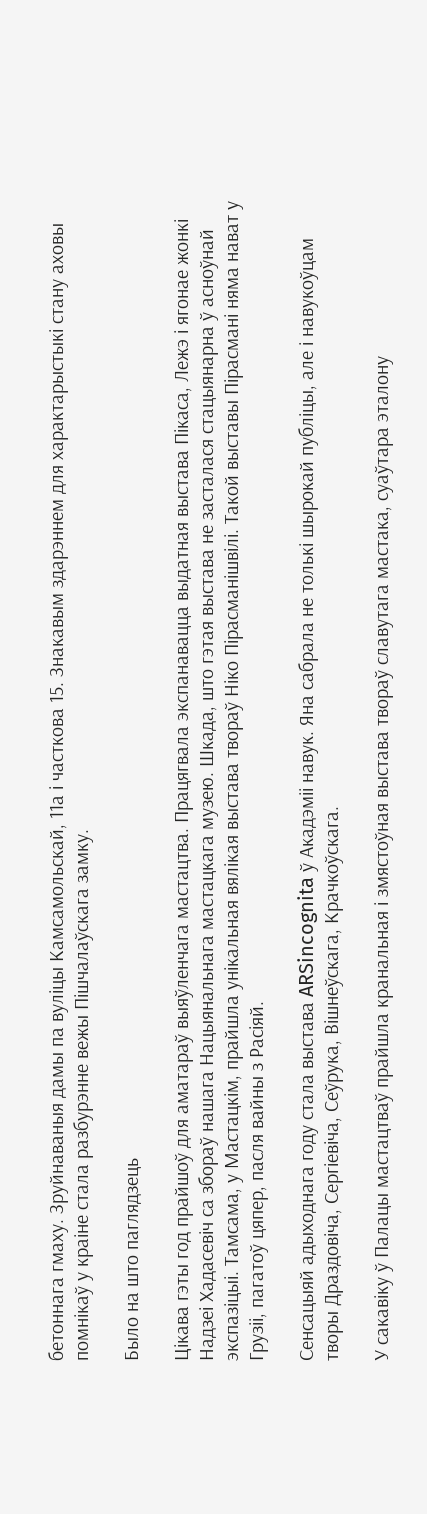бетоннага гмаху. Зруйнаваныя дамы па вуліцы Камсамольскай, 11а і часткова 15. Знакавым здарэннем для характарыстыкі стану аховы помнікаў у краіне стала разбурэнне вежы Пішчалаўскага замку.

Было на што паглядзець

Цікава гэты год прайшоў для аматараў выяўленчага мастацтва. Працягвала экспанавацца выдатная выстава Пікаса, Лежэ і ягонае жонкі Надзеі Хадасевіч са збораў нашага Нацыянальнага мастацкага музею. Шкада, што гэтая выстава не засталася стацыянарна ў асноўнай экспазіцыі. Тамсама, у Мастацкім, прайшла унікальная вялікая выстава твораў Ніко Пірасманішвілі. Такой выставы Пірасмані няма нават у Грузіі, пагатоў цяпер, пасля вайны з Расіяй.

Сенсацыяй адыходнага году стала выстава ARSincognita ў Акадэміі навук. Яна сабрала не толькі шырокай публіцы, але і навукоўцам творы Драздовіча, Сергіевіча, Сеўрука, Вішнеўскага, Крачкоўскага.

У сакавіку ў Палацы мастацтваў прайшла кранальная і змястоўная выстава твораў славутага мастака, суаўтара эталону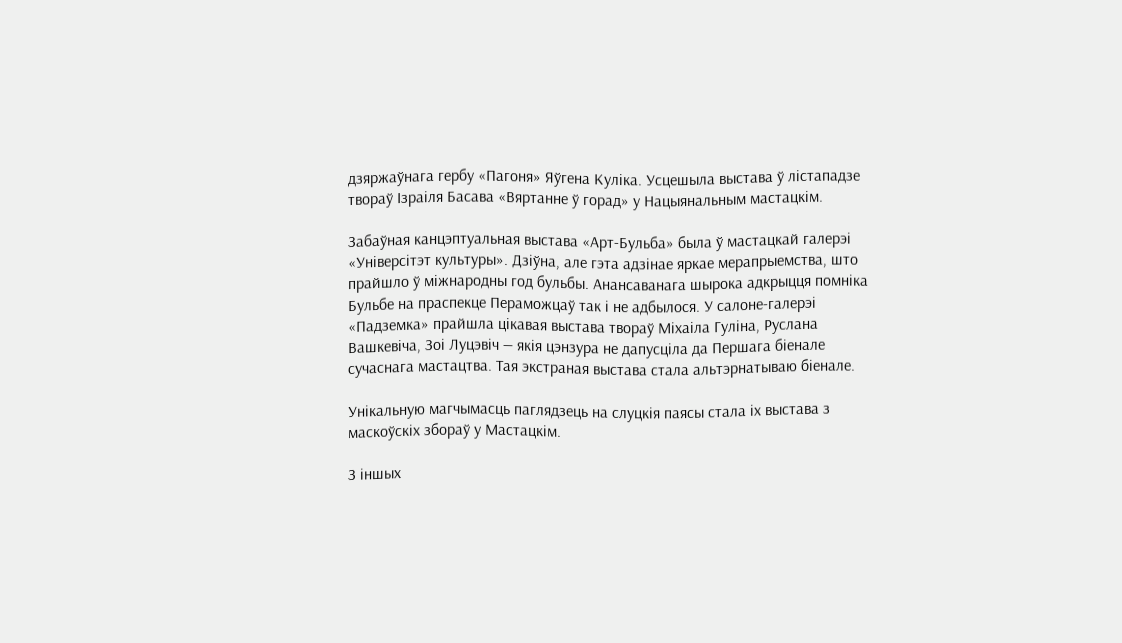дзяржаўнага гербу «Пагоня» Яўгена Куліка. Усцешыла выстава ў лістападзе твораў Ізраіля Басава «Вяртанне ў горад» у Нацыянальным мастацкім.

Забаўная канцэптуальная выстава «Арт‑Бульба» была ў мастацкай галерэі «Універсітэт культуры». Дзіўна, але гэта адзінае яркае мерапрыемства, што прайшло ў міжнародны год бульбы. Анансаванага шырока адкрыцця помніка Бульбе на праспекце Пераможцаў так і не адбылося. У салоне‑галерэі «Падземка» прайшла цікавая выстава твораў Міхаіла Гуліна, Руслана Вашкевіча, Зоі Луцэвіч — якія цэнзура не дапусціла да Першага біенале сучаснага мастацтва. Тая экстраная выстава стала альтэрнатываю біенале.

Унікальную магчымасць паглядзець на слуцкія паясы стала іх выстава з маскоўскіх збораў у Мастацкім.

З іншых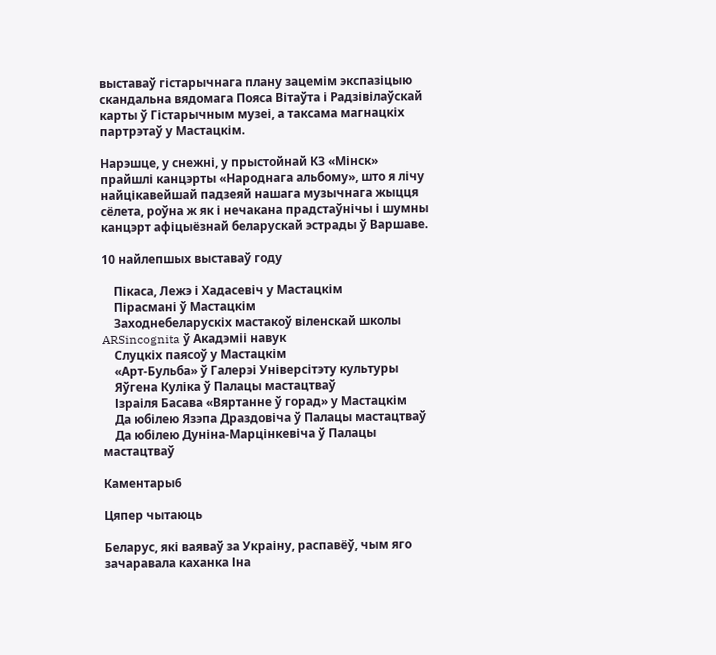выставаў гістарычнага плану зацемім экспазіцыю скандальна вядомага Пояса Вітаўта і Радзівілаўскай карты ў Гістарычным музеі, а таксама магнацкіх партрэтаў у Мастацкім.

Нарэшце, у снежні, у прыстойнай КЗ «Мінск» прайшлі канцэрты «Народнага альбому», што я лічу найцікавейшай падзеяй нашага музычнага жыцця сёлета, роўна ж як і нечакана прадстаўнічы і шумны канцэрт афіцыёзнай беларускай эстрады ў Варшаве.

10 найлепшых выставаў году

    Пікаса, Лежэ і Хадасевіч у Мастацкім
    Пірасмані ў Мастацкім
    Заходнебеларускіх мастакоў віленскай школы ARSincognita ў Акадэміі навук
    Cлуцкіх паясоў у Мастацкім
    «Арт‑Бульба» ў Галерэі Універсітэту культуры
    Яўгена Куліка ў Палацы мастацтваў
    Ізраіля Басава «Вяртанне ў горад» у Мастацкім
    Да юбілею Язэпа Драздовіча ў Палацы мастацтваў
    Да юбілею Дуніна‑Марцінкевіча ў Палацы мастацтваў

Каментары6

Цяпер чытаюць

Беларус, які ваяваў за Украіну, распавёў, чым яго зачаравала каханка Іна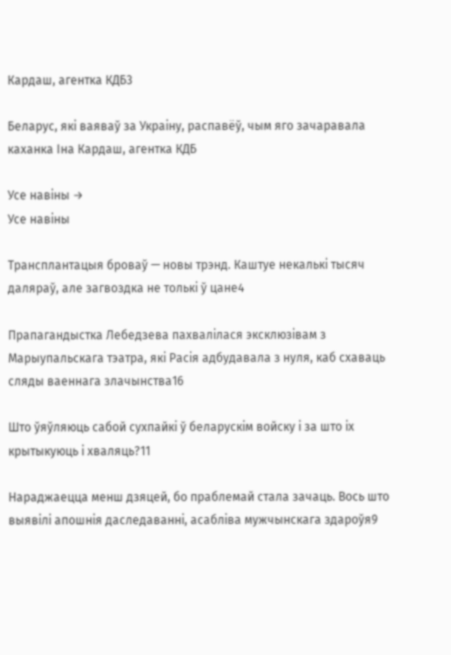Кардаш, агентка КДБ3

Беларус, які ваяваў за Украіну, распавёў, чым яго зачаравала каханка Іна Кардаш, агентка КДБ

Усе навіны →
Усе навіны

Трансплантацыя броваў — новы трэнд. Каштуе некалькі тысяч даляраў, але загвоздка не толькі ў цане4

Прапагандыстка Лебедзева пахвалілася эксклюзівам з Марыупальскага тэатра, які Расія адбудавала з нуля, каб схаваць сляды ваеннага злачынства16

Што ўяўляюць сабой сухпайкі ў беларускім войску і за што іх крытыкуюць і хваляць?11

Нараджаецца менш дзяцей, бо праблемай стала зачаць. Вось што выявілі апошнія даследаванні, асабліва мужчынскага здароўя9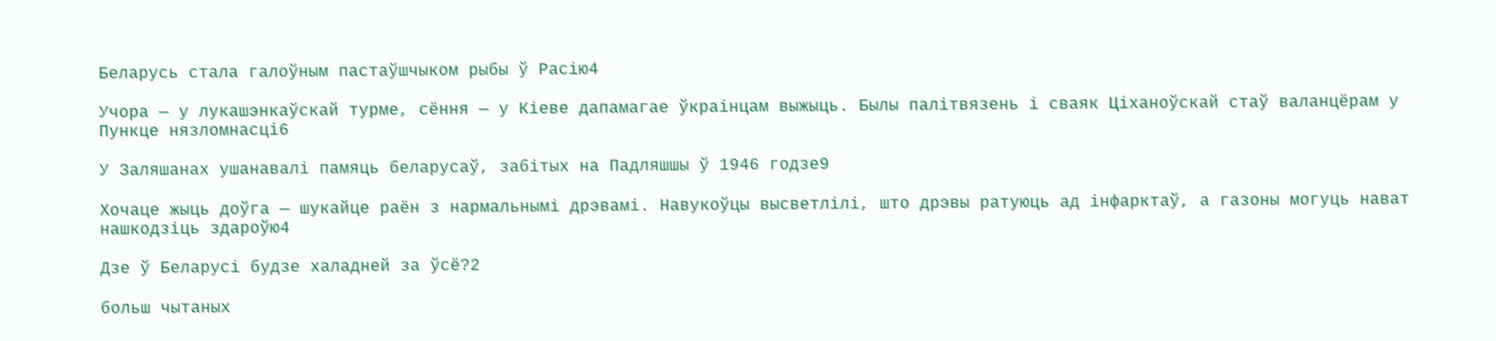Беларусь стала галоўным пастаўшчыком рыбы ў Расію4

Учора — у лукашэнкаўскай турме, сёння — у Кіеве дапамагае ўкраінцам выжыць. Былы палітвязень і сваяк Ціханоўскай стаў валанцёрам у Пункце нязломнасці6

У Заляшанах ушанавалі памяць беларусаў, забітых на Падляшшы ў 1946 годзе9

Хочаце жыць доўга — шукайце раён з нармальнымі дрэвамі. Навукоўцы высветлілі, што дрэвы ратуюць ад інфарктаў, а газоны могуць нават нашкодзіць здароўю4

Дзе ў Беларусі будзе халадней за ўсё?2

больш чытаных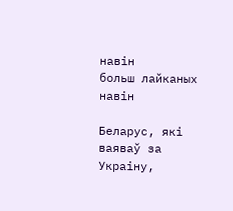навін
больш лайканых навін

Беларус, які ваяваў за Украіну,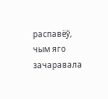распавёў, чым яго зачаравала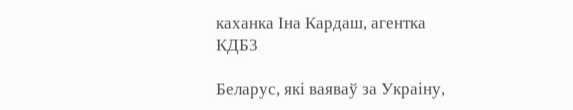каханка Іна Кардаш, агентка КДБ3

Беларус, які ваяваў за Украіну,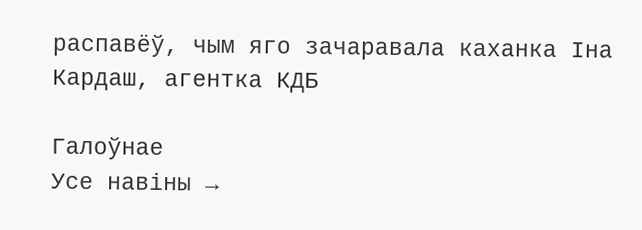распавёў, чым яго зачаравала каханка Іна Кардаш, агентка КДБ

Галоўнае
Усе навіны →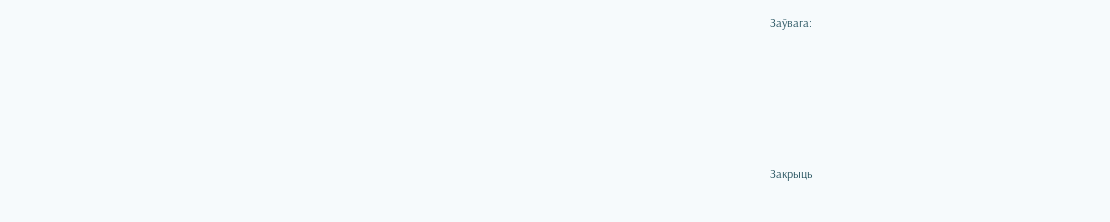Заўвага:









Закрыць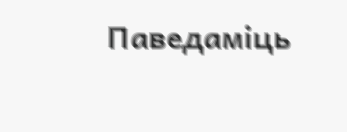Паведаміць